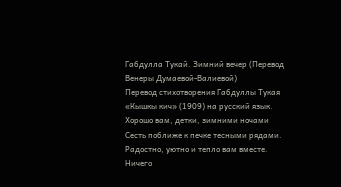Габдулла Тукай. Зимний вечер (Перевод Венеры Думаевой-Валиевой)
Перевод стихотворения Габдуллы Тукая «Кышкы кич» (1909) на русский язык.
Хорошо вам, детки, зимними ночами
Сесть поближе к печке тесными рядами.
Радостно, уютно и тепло вам вместе.
Ничего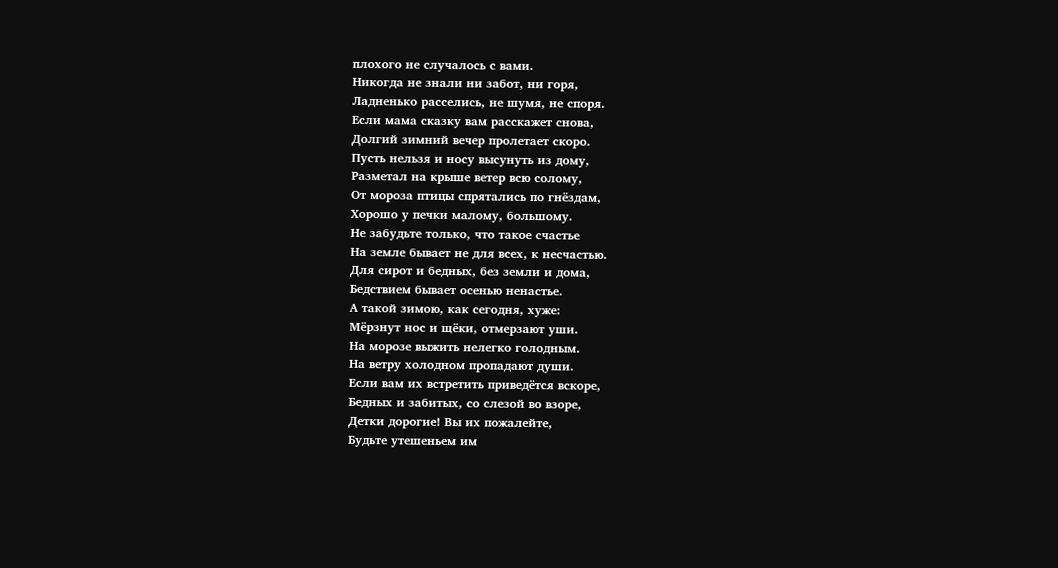плохого не случалось с вами.
Никогда не знали ни забот, ни горя,
Ладненько расселись, не шумя, не споря.
Если мама сказку вам расскажет снова,
Долгий зимний вечер пролетает скоро.
Пусть нельзя и носу высунуть из дому,
Разметал на крыше ветер всю солому,
От мороза птицы спрятались по гнёздам,
Хорошо у печки малому, большому.
Не забудьте только, что такое счастье
На земле бывает не для всех, к несчастью.
Для сирот и бедных, без земли и дома,
Бедствием бывает осенью ненастье.
А такой зимою, как сегодня, хуже:
Мёрзнут нос и щёки, отмерзают уши.
На морозе выжить нелегко голодным.
На ветру холодном пропадают души.
Если вам их встретить приведётся вскоре,
Бедных и забитых, со слезой во взоре,
Детки дорогие! Вы их пожалейте,
Будьте утешеньем им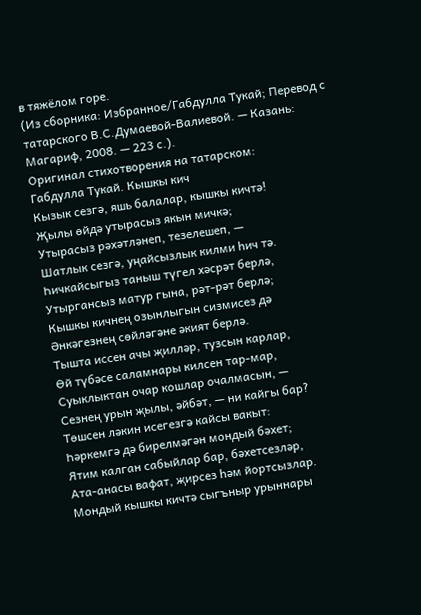в тяжёлом горе.
(Из сборника: Избранное/Габдулла Тукай; Перевод с татарского В.С.Думаевой-Валиевой. — Казань: Магариф, 2008. — 223 с.).
Оригинал стихотворения на татарском:
Габдулла Тукай. Кышкы кич
Кызык сезгә, яшь балалар, кышкы кичтә!
Җылы өйдә утырасыз якын мичкә;
Утырасыз рәхәтләнеп, тезелешеп, —
Шатлык сезгә, уңайсызлык килми һич тә.
Һичкайсыгыз таныш түгел хәсрәт берлә,
Утыргансыз матур гына, рәт-рәт берлә;
Кышкы кичнең озынлыгын сизмисез дә
Әнкәгезнең сөйләгәне әкият берлә.
Тышта иссен ачы җилләр, тузсын карлар,
Өй түбәсе саламнары килсен тар-мар,
Суыклыктан очар кошлар очалмасын, —
Сезнең урын җылы, әйбәт, — ни кайгы бар?
Төшсен ләкин исегезгә кайсы вакыт:
Һәркемгә дә бирелмәгән мондый бәхет;
Ятим калган сабыйлар бар, бәхетсезләр,
Ата-анасы вафат, җирсез һәм йортсызлар.
Мондый кышкы кичтә сыгъныр урыннары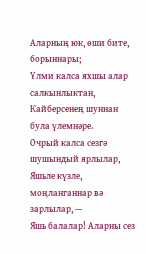Аларның юк, өши бите, борыннары;
Үлми калса яхшы алар салкынлыктан,
Кайберсенең шуннан була үлемнәре.
Очрый калса сезгә шушындый ярлылар,
Яшьле күзле, моңланганнар вә зарлылар, —
Яшь балалар! Аларны сез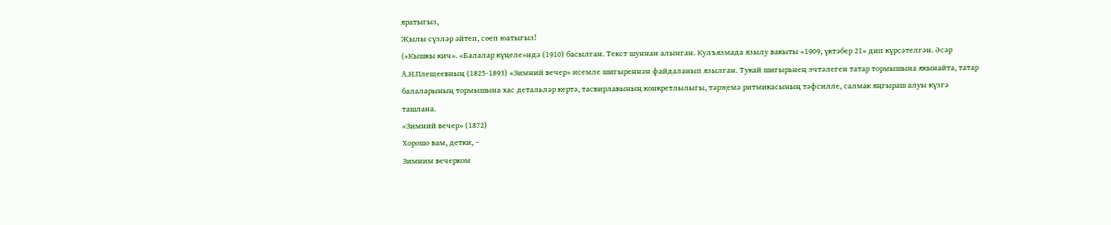яратыгыз,
Җылы сүзләр әйтеп, сөеп юатыгыз!
(«Кышкы кич». «Балалар күңеле»ндә (1910) басылган. Текст шуннан алынган. Кулъязмада язылу вакыты «1909, үктәбер 21» дип күрсәтелгән. Әсәр А.Н.Плещеевның (1825-1893) «Зимний вечер» исемле шигыреннән файдаланып язылган. Тукай шигырьнең эчтәлеген татар тормышына якынайта, татар балаларының тормышына хас детальләр кертә, тасвирлавының конкретлылыгы, тәрҗемә ритмикасының тәфсилле, салмак яңгыраш алуы күзгә ташлана.
«Зимний вечер» (1872)
Хорошо вам, детки, –
Зимним вечерком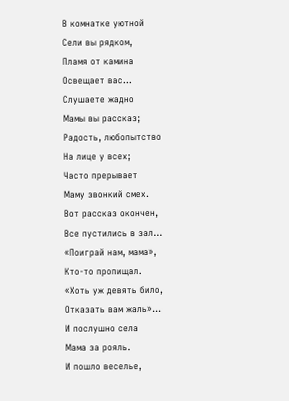В комнатке уютной
Сели вы рядком,
Пламя от камина
Освещает вас...
Слушаете жадно
Мамы вы рассказ;
Радость, любопытство
На лице у всех;
Часто прерывает
Маму звонкий смех.
Вот рассказ окончен,
Все пустились в зал...
«Поиграй нам, мама»,
Кто-то пропищал.
«Хоть уж девять било,
Отказать вам жаль»...
И послушно села
Мама за рояль.
И пошло веселье,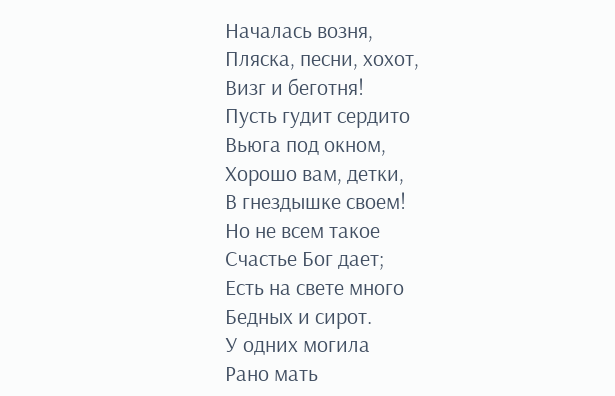Началась возня,
Пляска, песни, хохот,
Визг и беготня!
Пусть гудит сердито
Вьюга под окном,
Хорошо вам, детки,
В гнездышке своем!
Но не всем такое
Счастье Бог дает;
Есть на свете много
Бедных и сирот.
У одних могила
Рано мать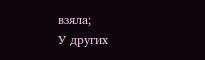взяла;
У других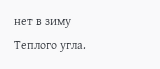нет в зиму
Теплого угла.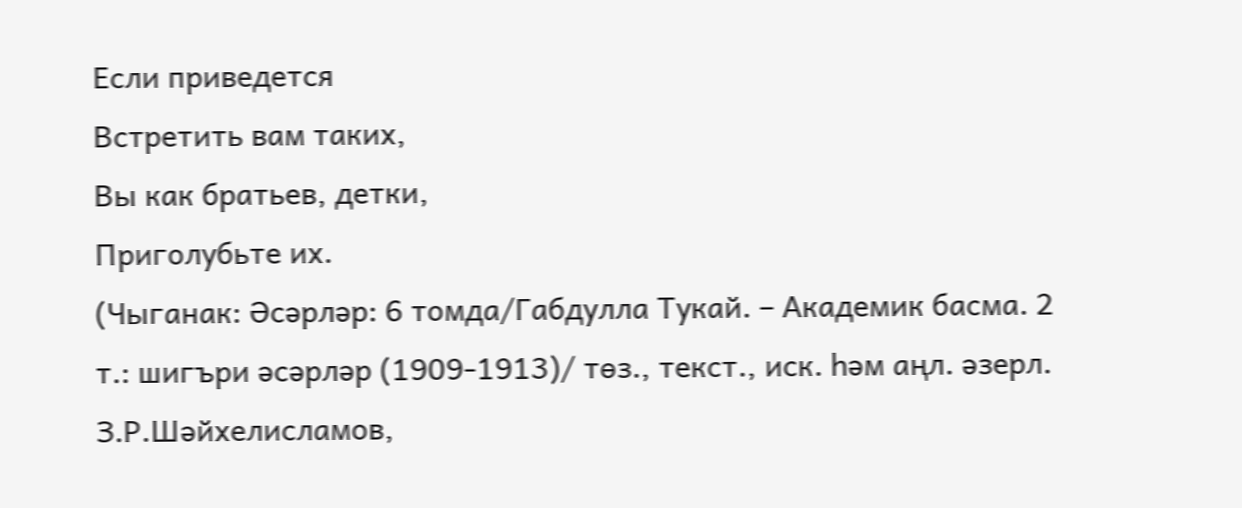Если приведется
Встретить вам таких,
Вы как братьев, детки,
Приголубьте их.
(Чыганак: Әсәрләр: 6 томда/Габдулла Тукай. – Академик басма. 2 т.: шигъри әсәрләр (1909-1913)/ төз., текст., иск. һәм аңл. әзерл. З.Р.Шәйхелисламов,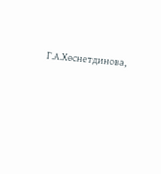Г.А.Хөснетдинова,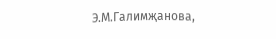Э.М.Галимҗанова,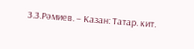З.З.Рәмиев. – Казан: Татар. кит.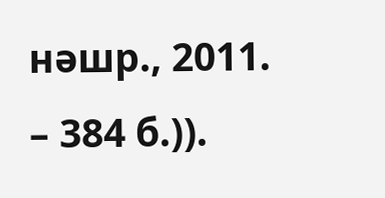нәшр., 2011. – 384 б.)).